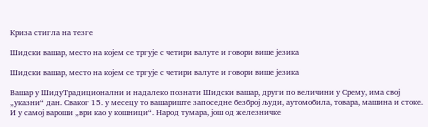Криза стигла на тезге

Шидски вашар, место на којем се тргује с четири валуте и говори више језика

Шидски вашар, место на којем се тргује с четири валуте и говори више језика

Вашар у ШидуТрадиционални и надалеко познати Шидски вашар, други по величини у Срему, има свој „указни“ дан. Сваког 15. у месецу то вашариште запоседне безброј људи, аутомобила, товара, машина и стоке. И у самој вароши „ври као у кошници“. Народ тумара, још од железничке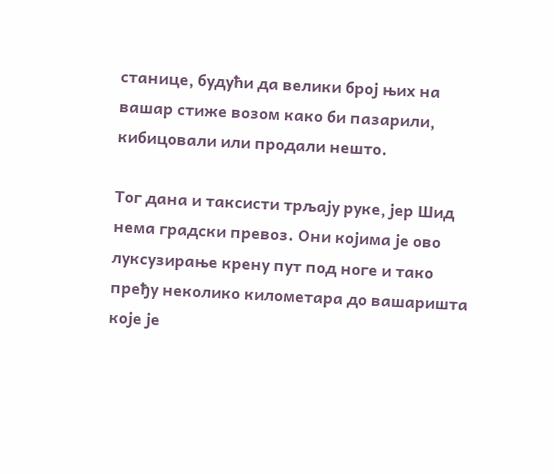станице, будући да велики број њих на вашар стиже возом како би пазарили, кибицовали или продали нешто.

Тог дана и таксисти трљају руке, јер Шид нема градски превоз. Они којима је ово луксузирање крену пут под ноге и тако пређу неколико километара до вашаришта које је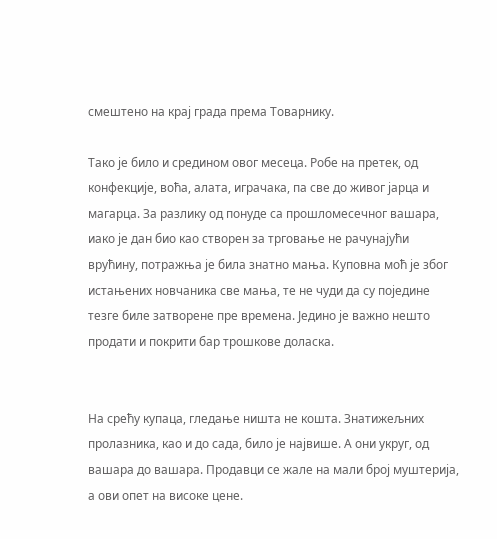смештено на крај града према Товарнику.

Тако је било и средином овог месеца. Робе на претек, од конфекције, воћа, алата, играчака, па све до живог јарца и магарца. За разлику од понуде са прошломесечног вашара, иако је дан био као створен за трговање не рачунајући врућину, потражња је била знатно мања. Куповна моћ је због истањених новчаника све мања, те не чуди да су поједине тезге биле затворене пре времена. Једино је важно нешто продати и покрити бар трошкове доласка.


На срећу купаца, гледање ништа не кошта. Знатижељних пролазника, као и до сада, било је највише. А они укруг, од вашара до вашара. Продавци се жале на мали број муштерија, а ови опет на високе цене.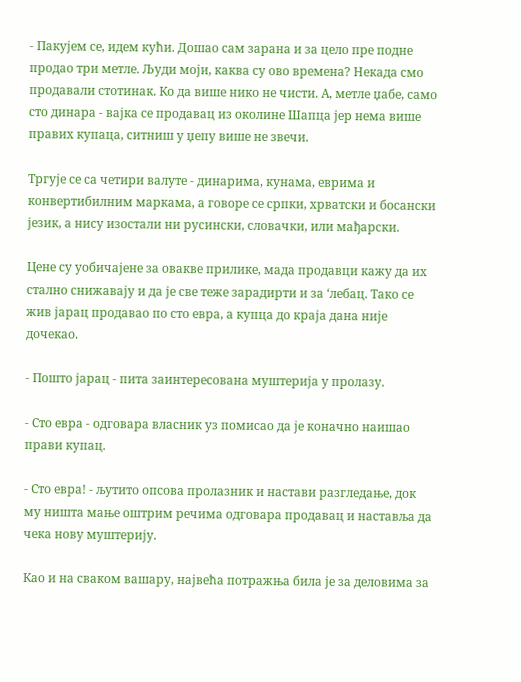- Пакујем се, идем кући. Дошао сам зарана и за цело пре подне продао три метле. Људи моји, каква су ово времена? Некада смо продавали стотинак. Ко да више нико не чисти. А, метле џабе, само сто динара - вајка се продавац из околине Шапца јер нема више правих купаца, ситниш у џепу више не звечи.

Тргује се са четири валуте - динарима, кунама, еврима и конвертибилним маркама, а говоре се српки, хрватски и босански језик, а нису изостали ни русински, словачки, или мађарски.

Цене су уобичајене за овакве прилике, мада продавци кажу да их стално снижавају и да је све теже зарадирти и за ‘лебац. Тако се жив јарац продавао по сто евра, а купца до краја дана није дочекао.

- Пошто јарац - пита заинтересована муштерија у пролазу.

- Сто евра - одговара власник уз помисао да је коначно наишао прави купац.

- Сто евра! - љутито опсова пролазник и настави разгледање, док му ништа мање оштрим речима одговара продавац и наставља да чека нову муштерију.

Као и на сваком вашару, највећа потражња била је за деловима за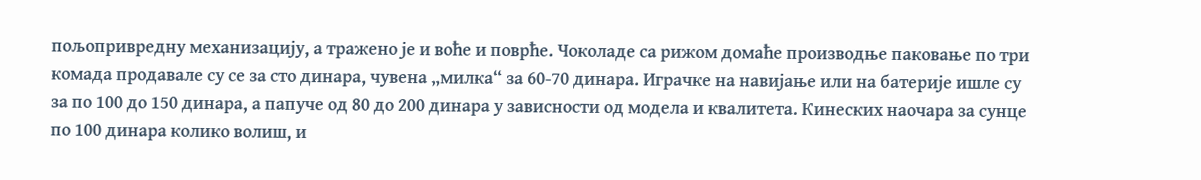пољопривредну механизацију, а тражено је и воће и поврће. Чоколаде са рижом домаће производње паковање по три комада продавале су се за сто динара, чувена „милка“ за 60-70 динара. Играчке на навијање или на батерије ишле су за по 100 до 150 динара, а папуче од 80 до 200 динара у зависности од модела и квалитета. Кинеских наочара за сунце по 100 динара колико волиш, и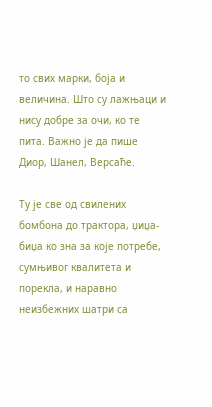то свих марки, боја и величина. Што су лажњаци и нису добре за очи, ко те пита. Важно је да пише Диор, Шанел, Версаће.

Ту је све од свилених бомбона до трактора, џиџа-биџа ко зна за које потребе, сумњивог квалитета и порекла, и наравно неизбежних шатри са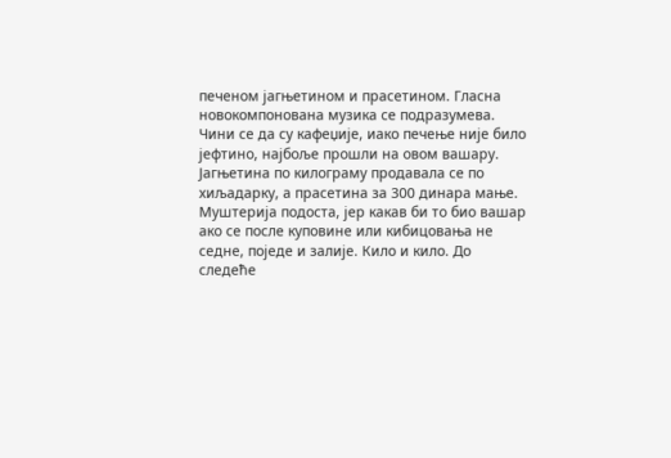печеном јагњетином и прасетином. Гласна новокомпонована музика се подразумева. Чини се да су кафеџије, иако печење није било јефтино, најбоље прошли на овом вашару. Јагњетина по килограму продавала се по хиљадарку, а прасетина за 300 динара мање. Муштерија подоста, јер какав би то био вашар ако се после куповине или кибицовања не седне, поједе и залије. Кило и кило. До следеће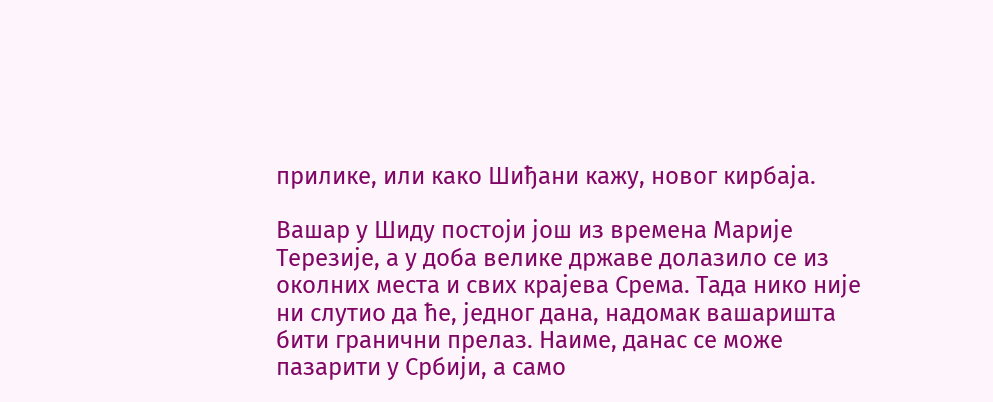прилике, или како Шиђани кажу, новог кирбаја.

Вашар у Шиду постоји још из времена Марије Терезије, а у доба велике државе долазило се из околних места и свих крајева Срема. Тада нико није ни слутио да ће, једног дана, надомак вашаришта бити гранични прелаз. Наиме, данас се може пазарити у Србији, а само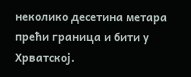неколико десетина метара прећи граница и бити у Хрватској.